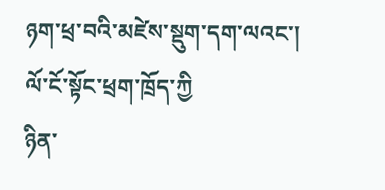ཉག་ཕྲ་བའི་མཛེས་སྡུག་དག་ལའང་།
ལོ་ངོ་སྟོང་ཕྲག་ཁྲོད་ཀྱི
ཉིན་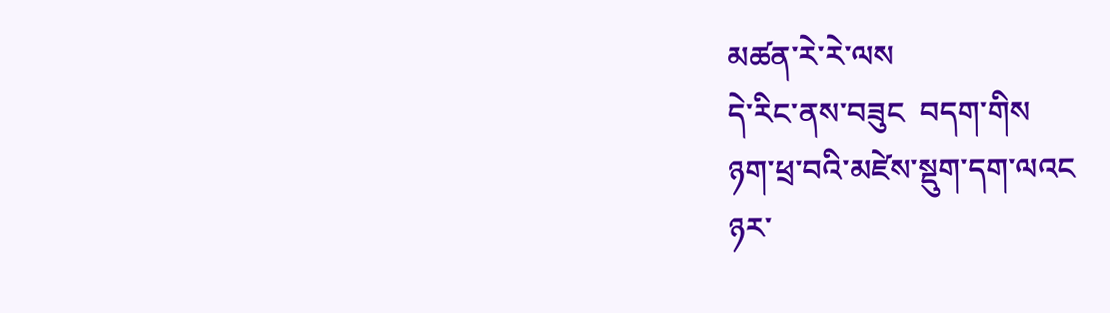མཚན་རེ་རེ་ལས
དེ་རིང་ནས་བཟུང  བདག་གིས
ཉག་ཕྲ་བའི་མཛེས་སྡུག་དག་ལའང
ཉར་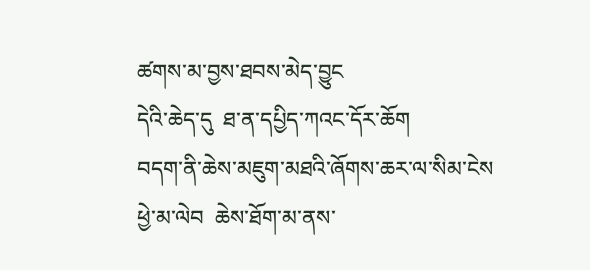ཚགས་མ་བྱས་ཐབས་མེད་བྱུང
དེའི་ཆེད་དུ  ཐ་ན་དཔྱིད་ཀའང་དོར་ཆོག
བདག་ནི་ཆེས་མཇུག་མཐའི་ཞོགས་ཆར་ལ་སིམ་ངེས
ཕྱེ་མ་ལེབ  ཆེས་ཐོག་མ་ནས་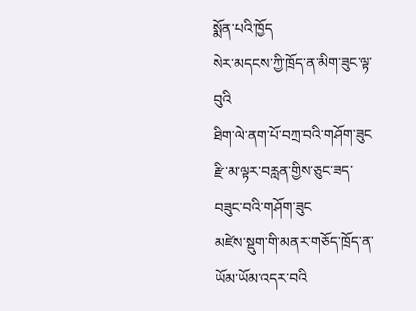སྨོན་པའི་ཁྱོད
སེར་མདངས་ཀྱི་ཁྲོད་ན་མིག་ཟུང་ལྟ་བུའི
ཐིག་ལེ་ནག་པོ་བཀྲ་བའི་གཤོག་ཟུང
རྫི་མ་ལྟར་བརླན་གྱིས་ཅུང་ཟད་བཟུང་བའི་གཤོག་ཟུང
མཛེས་སྡུག་གི་མནར་གཅོད་ཁྲོད་ན་ཡོམ་ཡོམ་འདར་བའི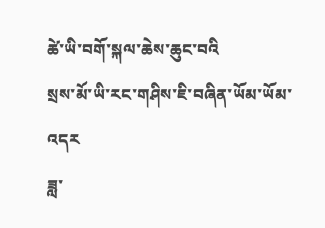ཚེ་ཡི་བགོ་སྐལ་ཆེས་ཆུང་བའི
སྲས་མོ་ཡི་རང་གཤིས་ཇི་བཞིན་ཡོམ་ཡོམ་འདར
ཟླ་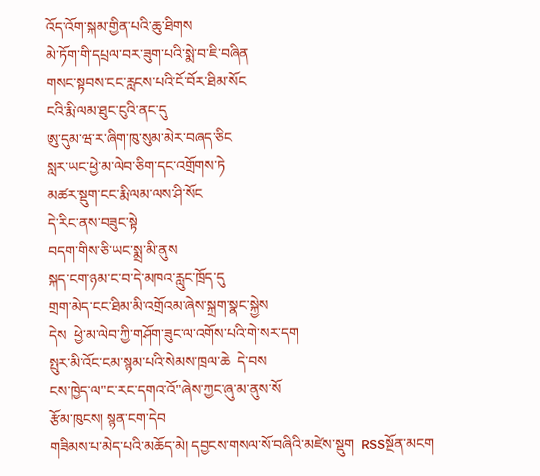འོད་འོག་སྐམ་གྱིན་པའི་ཆུ་ཐིགས
མེ་ཏོག་གི་དཔྲལ་བར་ཟུག་པའི་སྨེ་བ་ཇི་བཞིན
གསང་སྟབས་ངང་རླངས་པའི་ངོ་བོར་ཐིམ་སོང
ངའི་རྨི་ལམ་ཐུང་ངུའི་ནང་དུ
ཨུ་དུམ་ཝ་ར་ཞིག་ཁུ་སུམ་མེར་བཞད་ཅིང
སླར་ཡང་ཕྱེ་མ་ལེབ་ཅིག་དང་འགྲོགས་ཏེ
མཚར་སྡུག་ངང་རྨི་ལམ་ལས་ཤི་སོང
དེ་རིང་ནས་བཟུང་སྟེ
བདག་གིས་ཅི་ཡང་སྨྲ་མི་ནུས
སྐད་ངག་ཉམ་ང་བ་དེ་མཁའ་རླུང་ཁྲོད་དུ
གྲག་མེད་ངང་ཐིམ་མི་འགྲོའམ་ཞེས་སྐྲག་སྣང་སྐྱེས
དེས  ཕྱེ་མ་ལེབ་ཀྱི་གཤོག་ཟུང་ལ་འགོས་པའི་གེ་སར་དག
སྤུར་མི་འོང་ངམ་སྙམ་པའི་སེམས་ཁྲལ་ཆེ  དེ་བས
ངས་ཁྱེད་ལ"ང་རང་དགའ་འོ"ཞེས་ཀྱང་ཞུ་མ་ནུས་སོ
རྩོམ་ཁུངས། སྙན་ངག་དེབ
གཟིམས་པ་མེད་པའི་མཆོད་མེ། དབྱངས་གསལ་སོ་བཞིའི་མཛེས་སྡུག  RSSསྔོན་མངག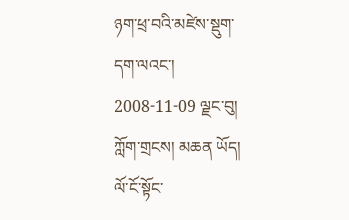ཉག་ཕྲ་བའི་མཛེས་སྡུག་དག་ལའང་།
2008-11-09 ལྗང་བུ། ཀློག་གྲངས། མཆན ཡོད།
ལོ་ངོ་སྟོང་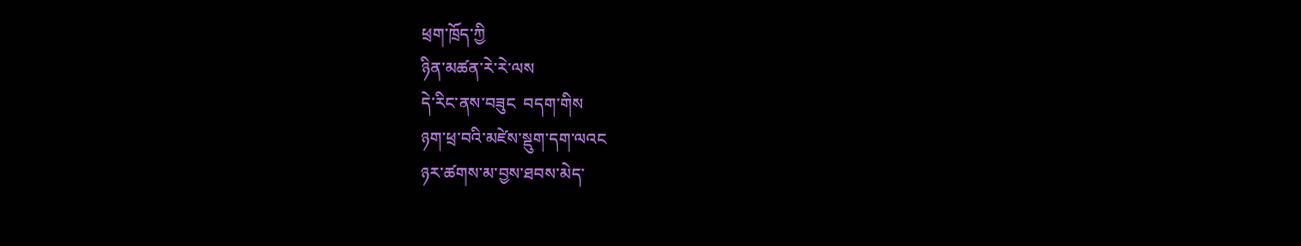ཕྲག་ཁྲོད་ཀྱི
ཉིན་མཚན་རེ་རེ་ལས
དེ་རིང་ནས་བཟུང  བདག་གིས
ཉག་ཕྲ་བའི་མཛེས་སྡུག་དག་ལའང
ཉར་ཚགས་མ་བྱས་ཐབས་མེད་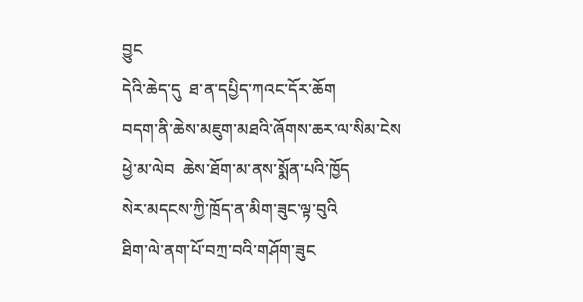བྱུང
དེའི་ཆེད་དུ  ཐ་ན་དཔྱིད་ཀའང་དོར་ཆོག
བདག་ནི་ཆེས་མཇུག་མཐའི་ཞོགས་ཆར་ལ་སིམ་ངེས
ཕྱེ་མ་ལེབ  ཆེས་ཐོག་མ་ནས་སྨོན་པའི་ཁྱོད
སེར་མདངས་ཀྱི་ཁྲོད་ན་མིག་ཟུང་ལྟ་བུའི
ཐིག་ལེ་ནག་པོ་བཀྲ་བའི་གཤོག་ཟུང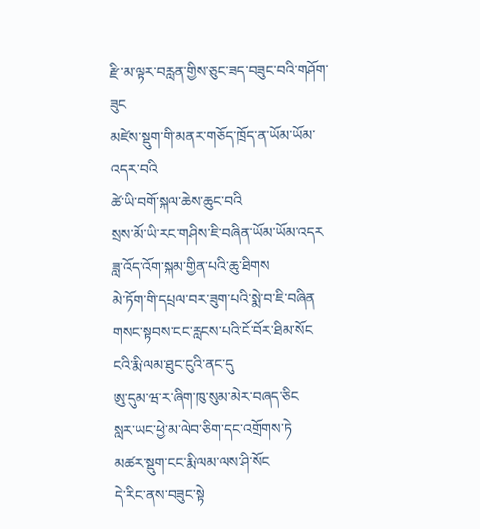རྫི་མ་ལྟར་བརླན་གྱིས་ཅུང་ཟད་བཟུང་བའི་གཤོག་ཟུང
མཛེས་སྡུག་གི་མནར་གཅོད་ཁྲོད་ན་ཡོམ་ཡོམ་འདར་བའི
ཚེ་ཡི་བགོ་སྐལ་ཆེས་ཆུང་བའི
སྲས་མོ་ཡི་རང་གཤིས་ཇི་བཞིན་ཡོམ་ཡོམ་འདར
ཟླ་འོད་འོག་སྐམ་གྱིན་པའི་ཆུ་ཐིགས
མེ་ཏོག་གི་དཔྲལ་བར་ཟུག་པའི་སྨེ་བ་ཇི་བཞིན
གསང་སྟབས་ངང་རླངས་པའི་ངོ་བོར་ཐིམ་སོང
ངའི་རྨི་ལམ་ཐུང་ངུའི་ནང་དུ
ཨུ་དུམ་ཝ་ར་ཞིག་ཁུ་སུམ་མེར་བཞད་ཅིང
སླར་ཡང་ཕྱེ་མ་ལེབ་ཅིག་དང་འགྲོགས་ཏེ
མཚར་སྡུག་ངང་རྨི་ལམ་ལས་ཤི་སོང
དེ་རིང་ནས་བཟུང་སྟེ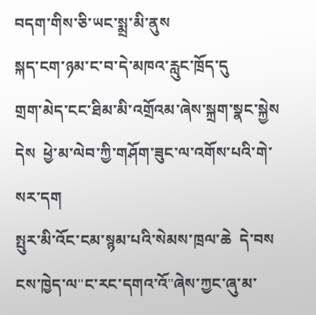བདག་གིས་ཅི་ཡང་སྨྲ་མི་ནུས
སྐད་ངག་ཉམ་ང་བ་དེ་མཁའ་རླུང་ཁྲོད་དུ
གྲག་མེད་ངང་ཐིམ་མི་འགྲོའམ་ཞེས་སྐྲག་སྣང་སྐྱེས
དེས  ཕྱེ་མ་ལེབ་ཀྱི་གཤོག་ཟུང་ལ་འགོས་པའི་གེ་སར་དག
སྤུར་མི་འོང་ངམ་སྙམ་པའི་སེམས་ཁྲལ་ཆེ  དེ་བས
ངས་ཁྱེད་ལ"ང་རང་དགའ་འོ"ཞེས་ཀྱང་ཞུ་མ་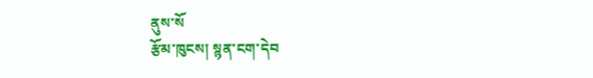ནུས་སོ
རྩོམ་ཁུངས། སྙན་ངག་དེབ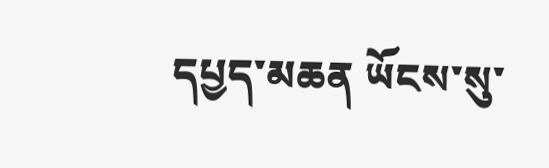དཔྱད་མཆན ཡོངས་སུ་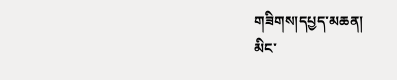གཟིགས།དཔྱད་མཆན།
མིང་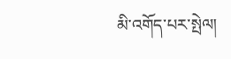མི་འགོད་པར་སྤེལ།